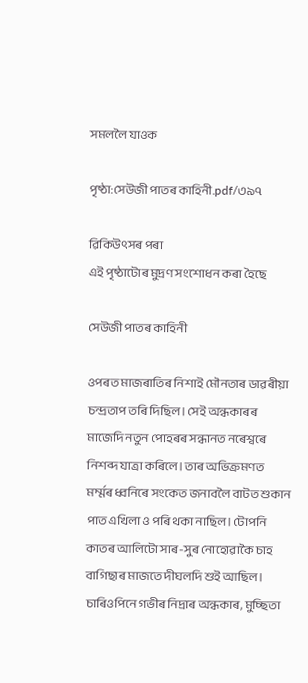সমললৈ যাওক

পৃষ্ঠা:সেউজী পাতৰ কাহিনী.pdf/৩৯৭

ৱিকিউৎসৰ পৰা
এই পৃষ্ঠাটোৰ মুদ্ৰণ সংশোধন কৰা হৈছে

সেউজী পাতৰ কাহিনী

ওপৰত মাজৰাতিৰ নিশাই মৌনতাৰ ডাৱৰীয়া চন্দ্ৰতাপ তৰি দিছিল। সেই অন্ধকাৰৰ মাজেদি নতুন পোহৰৰ সন্ধানত নৰেশ্বৰে নিশব্দ যাত্ৰা কৰিলে। তাৰ অভিক্ৰমণত মৰ্ম্মৰ ধ্বনিৰে সংকেত জনাবলৈ বাটত শুকান পাত এখিলা ও পৰি থকা নাছিল। টোপনি কাতৰ আলিটো সাৰ-সুৰ নোহোৱাকৈ চাহ বাগিছাৰ মাজতে দীঘলদি শুই আছিল। চাৰিওপিনে গভীৰ নিদ্ৰাৰ অন্ধকাৰ, মুচ্ছিতা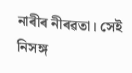নাৰীৰ নীৰৱতা। সেই নিসঙ্গ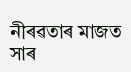নীৰৱতাৰ মাজত সাৰ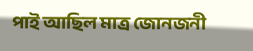পাই আছিল মাত্ৰ জোনজনী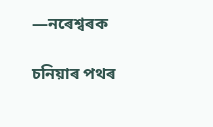—নৰেশ্বৰক

চনিয়াৰ পথৰ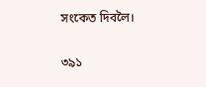সংকেত দিবলৈ।

৩৯১